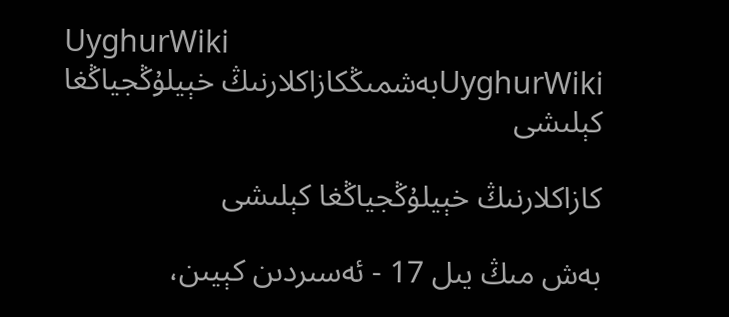UyghurWiki
UyghurWikiبەشمىڭكازاكلارنىڭ خېيلۇڭجياڭغا كېلىشى

كازاكلارنىڭ خېيلۇڭجياڭغا كېلىشى

بەش مىڭ يىل 17 - ئەسىردىن كېيىن،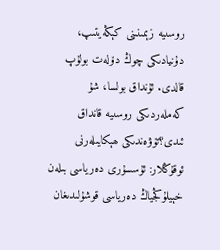روسىيە زېمىنىنى كېڭەيتىپ، دۇنيادىكى چوڭ دۆلەت بولۇپ قالدى. ئۇنداق بولسا، شۇ كەملەردىكى روسىيە قانداق ئىدى؟تۆۋەندىكى ھېكايىلەرنى ئوقۇڭلار: ئۇسسۇرى دەرياسى بىلەن خېيلۇڭجياڭ دەرياسى قوشۇلىدىغان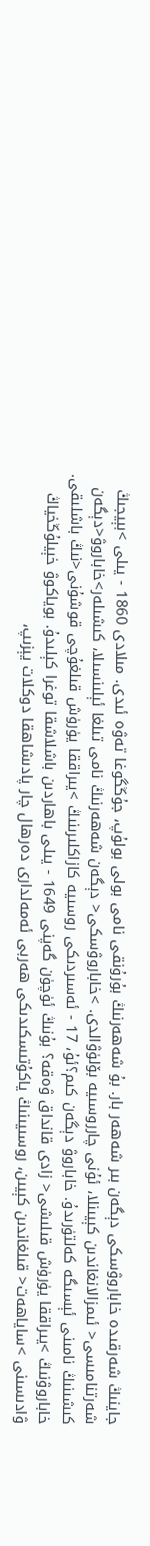جاينىڭ شەرقىدە خاباروۋسكى دېگەن بىر شەھەر بار. بۇ شەھەرنىڭ بۇرۇنقى نامى بولى بولۇپ، جۇڭگوغا تەۋە ئىدى. مىلادى 1860 - يىلى >بېيجىڭ شەرتنامىسى< ئىمزالانغاندىن كېيىنلا، ئۇنى چارروسىيە بۆلۈۋالدى. >خاباروۋسكى< دېگەن شەھەرنىڭ نامى تىلغا ئېلىنسىلا، كىشىلەر>خاباروۋ<دېگەن كىشىنىڭ نامىنى ئېسىگە كەلتۈرىدۇ. خاباروۋ دېگەن كىم؟ئۇ، 17 - ئەسىردىكى روسىيە كازاكلىرىنىڭ >يىراققا يۈرۈش قىلغۇچى قوشۇنى<نىڭ باشلىقى. خاباروۋنىڭ >يىراققا يۈرۈش قىلىشى< زادى قانداق ۋەقە؟ بۇنىڭ ئۈچۈن گەپنى 1649 - يىلى باھاردىن باشلاشقا توغرا كېلىدۇ. بوياكوۋ خېيلۇڭخياڭ ۋادىسىنى >ساياھەت< قىلغاندىن كېيىن، روسىيىنىڭ ياكۇتىسكىدىكى ھەربى ئەمەلدارى دەرھال چار پادىشاھقا دوكلات يېزىپ،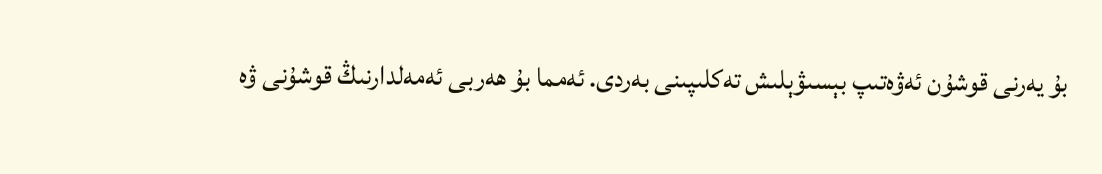بۇ يەرنى قوشۇن ئەۋەتىپ بېسىۋېلىش تەكلىپىنى بەردى. ئەمما بۇ ھەربى ئەمەلدارنىڭ قوشۇنى ۋە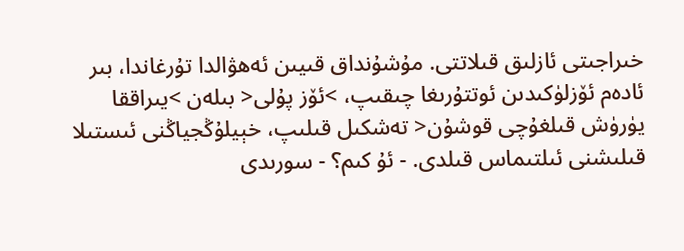خىراجىتى ئازلىق قىلاتتى. مۇشۇنداق قىيىن ئەھۋالدا تۇرغاندا، بىر ئادەم ئۆزلۈكىدىن ئوتتۇرىغا چىقىپ، >ئۆز پۇلى< بىلەن >يىراققا يۈرۈش قىلغۇچى قوشۇن< تەشكىل قىلىپ، خېيلۇڭجياڭنى ئىستىلا قىلىشنى ئىلتىماس قىلدى. - ئۇ كىم؟ - سورىدى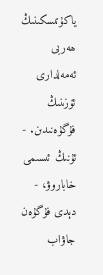ياكۇتىسكىنىڭ ھەربى ئەمەلدارى ئۆزىنىڭ فۇگۇەنىدىن. - ئۇنىڭ ئىسىمى خاباروۋ، - دېدى فۇگۇەن جاۋاب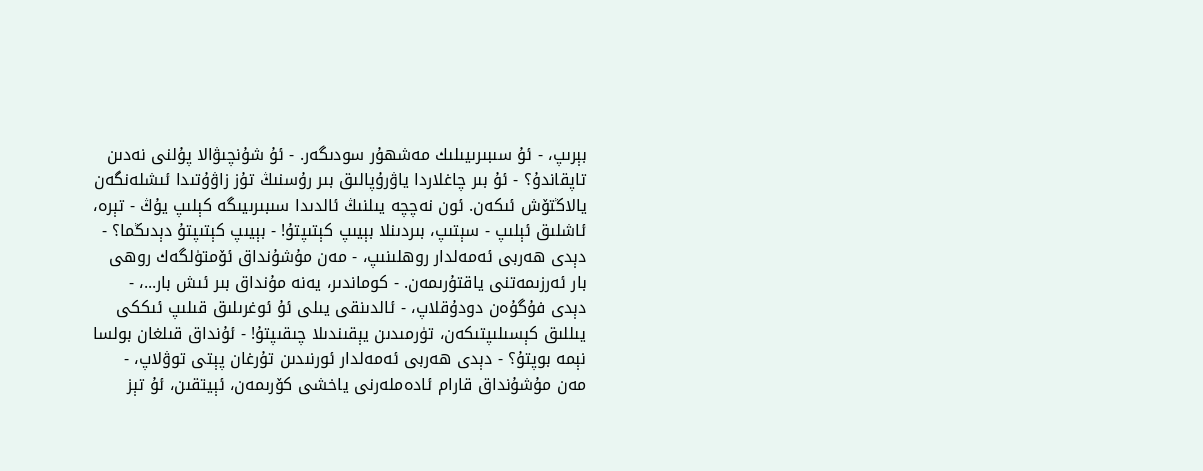بېرىپ، - ئۇ سىبىرىيىلىك مەشھۇر سودىگەر. - ئۇ شۇنچىۋالا پۇلنى نەدىن تاپقاندۇ؟ - ئۇ بىر چاغلاردا ياۋرۇپالىق بىر رۇسنىڭ تۇز زاۋۇتىدا ئىشلەنگەن يالاڭتۆش ئىكەن. ئون نەچچە يىلنىڭ ئالدىدا سىبىرىيىگە كېلىپ يۇڭ - تېرە، ئاشلىق ئېلىپ - سېتىپ، بىردىنلا بېيىپ كېتىپتۇ! - بېيىپ كېتىپتۇ دېدىڭما؟ - دېدى ھەربى ئەمەلدار روھلىنىپ، - مەن مۇشۇنداق ئۆمتۈلگەك روھى بار ئەرزىمەتنى ياقتۇرىمەن. - كوماندىر، يەنە مۇنداق بىر ئىش بار...، - دېدى فۇگۇەن دودۇقلاپ، - ئالدىنقى يىلى ئۇ ئوغرىلىق قىلىپ ئىككى يىللىق كېسىلىپتىكەن، تۈرمىدىن يېقىندىلا چىقىپتۇ! - ئۇنداق قىلغان بولسا نېمە بوپتۇ؟ - دېدى ھەربى ئەمەلدار ئورنىدىن تۇرغان پېتى توۋلاپ، - مەن مۇشۇنداق قارام ئادەملەرنى ياخشى كۆرىمەن، ئېيتقىن، ئۇ تېز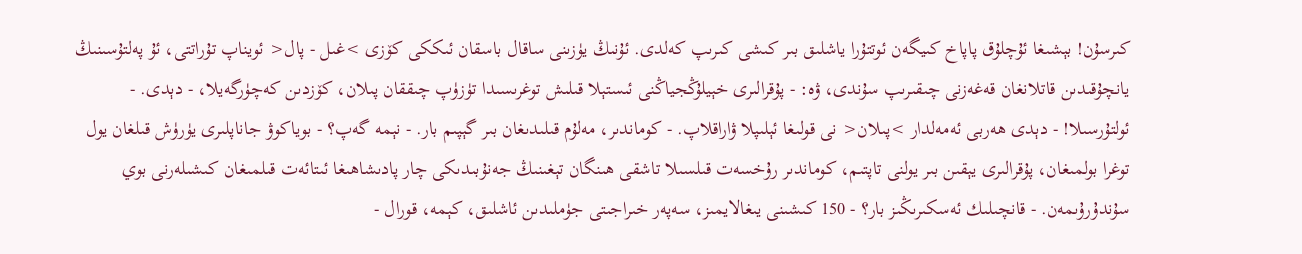كىرسۇن! بېشىغا ئۇچلۇق پاپاخ كىيگەن ئوتتۇرا ياشلىق بىر كىشى كىرىپ كەلدى. ئۇنىڭ يۈزىنى ساقال باسقان ئىككى كۆزى >غىل - پال< ئويناپ تۇراتتى، ئۇ پەلتۇسىنىڭ يانچۇقىدىن قاتلانغان قەغەزنى چىقىرىپ سۇندى، ۋە: - پۇقرالىرى خېيلۇڭجياڭنى ئىستېلا قىلىش توغرىسىدا تۈزۈپ چىققان پىلان، كۆزدىن كەچۈرگەيلا، - دېدى. - ئولتۇرسىلا! - دېدى ھەربى ئەمەلدار >پىلان< نى قولىغا ئېلىپلا ۋاراقلاپ. - كوماندىر، مەلۇم قىلىدىغان بىر گېپىم بار. - نېمە گەپ؟ - بوياكوۋ جاناپلىرى يۈرۈش قىلغان يول توغرا بولمىغان، پۇقرالىرى يېقىن بىر يولنى تاپتىم، كوماندىر رۇخسەت قىلسىلا تاشقى ھىنگان تېغىنىڭ جەنۇبىدىكى چار پادىشاھىغا ئىتائەت قىلمىغان كىشىلەرنى بوي سۇندۇرۇىمەن. - قانچىلىك ئەسكىرىڭىز بار؟ - 150 كىشىنى يىغالايمىز، سەپەر خىراجىتى جۈملىدىن ئاشلىق، كېمە، قورال -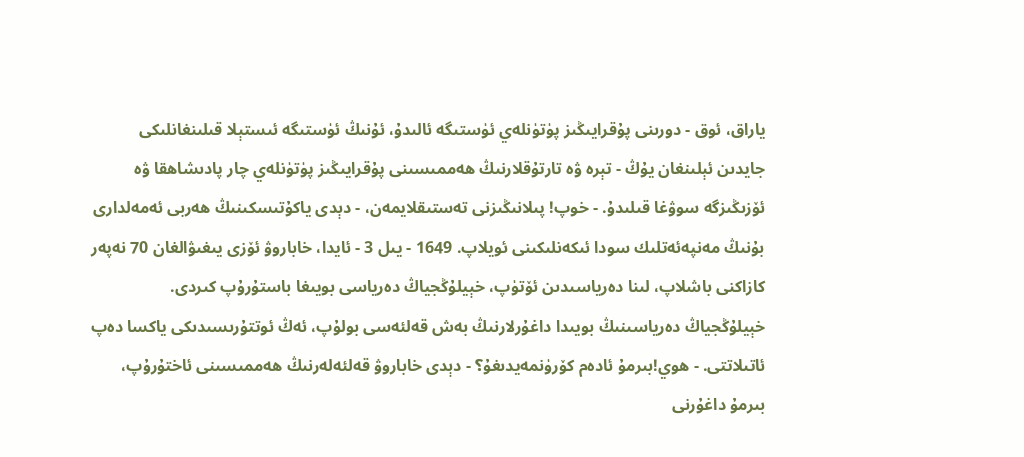ياراق، ئوق - دورىنى پۇقرايىڭىز پۈتۈنلەي ئۈستىگە ئالىدۇ، ئۇنىڭ ئۈستىگە ئىستېلا قىلىنغانلىكى جايدىن ئېلىنغان يۇڭ - تېرە ۋە تارتۇقلارنىڭ ھەممىسىنى پۇقرايىڭىز پۈتۈنلەي چار پادىشاھقا ۋە ئۆزىڭىزگە سوۋغا قىلىدۇ. - خوپ! پىلانىڭىزنى تەستىقلايمەن، - دېدى ياكۇتىسكىنىڭ ھەربى ئەمەلدارى بۇنىڭ مەنپەئەتلىك سودا ئىكەنلىكىنى ئويلاپ. 1649 - يىل 3 - ئايدا، خاباروۋ ئۆزى يىغىۋالغان 70 نەپەر كازاكنى باشلاپ، لىنا دەرياسىدىن ئۆتۈپ، خېيلۇڭجياڭ دەرياسى بويىغا باستۇرۇپ كىردى. خېيلۇڭجياڭ دەرياسىنىڭ بويىدا داغۇرلارنىڭ بەش قەلئەسى بولۇپ، ئەڭ ئوتتۇرىسىدىكى ياكسا دەپ ئاتىلاتتى. - ھوي!بىرمۇ ئادەم كۆرۈنمەيدىغۇ؟ - دېدى خاباروۋ قەلئەلەرنىڭ ھەممىسىنى ئاختۇرۇپ، بىرمۇ داغۇرنى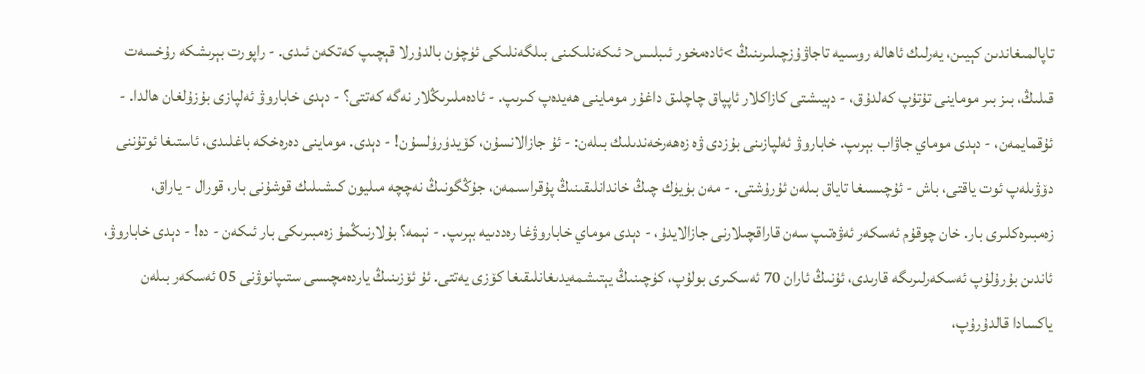تاپالمىغاندىن كېيىن، يەرلىك ئاھالە روسىيە تاجاۋۇزچىلىرىنىڭ >ئادەمخور ئىبلىس< ئىكەنلىكىنى بىلگەنلىكى ئۈچۈن بالدۇرلا قېچىپ كەتكەن ئىدى. - راپورت بېرىشكە رۇخسەت قىلىڭ، بىز بىر موماينى تۇتۇپ كەلدۇق، - دېيىشتى كازاكلار ئاپپاق چاچلىق داغۇر موماينى ھەيدەپ كىرىپ. - ئادەملىرىڭلار نەگە كەتتى؟ - دېدى خاباروۋ ئەلپازى بۇزۇلغان ھالدا. - ئۇقمايمەن، - دېدى موماي جاۋاب بېرىپ. خاباروۋ ئەلپازىنى بۇزدى ۋە زەھەرخەندىلىك بىلەن: - ئۇ جازالانسۇن، كۆيدۈرۈلسۇن! - دېدى. موماينى دەرەخكە باغلىدى، ئاستىغا ئوتۇننى دۆۋىلەپ ئوت ياقتى، باش - ئۇچىسىغا تاياق بىلەن ئۇرۇشتى. - مەن بۈيۈك چىڭ خاندانلىقىنىڭ پۇقراسىمەن، جۇڭگونىڭ نەچچە مىليون كىشىلىك قوشۇنى بار، قورال - ياراق، زەمبىرەكلىرى بار. خان چوقۇم ئەسكەر ئەۋەتىپ سەن قاراقچىلارنى جازالايدۇ، - دېدى موماي خاباروۋغا رەددىيە بېرىپ. - نېمە؟ بۇلارنىڭمۇ زەمبىرىكى بار ئىكەن - دە! - دېدى خاباروۋ، ئاندىن بۇرۇلۇپ ئەسكەرلىرىگە قارىدى، ئۇنىڭ ئاران 70 ئەسكىرى بولۇپ، كۈچىنىڭ يېتىشمەيدىغانلىقىغا كۆزى يەتتى. ئۇ ئۆزىنىڭ ياردەمچىسى ستىپانوۋنى 05 ئەسكەر بىلەن ياكسادا قالدۇرۇپ،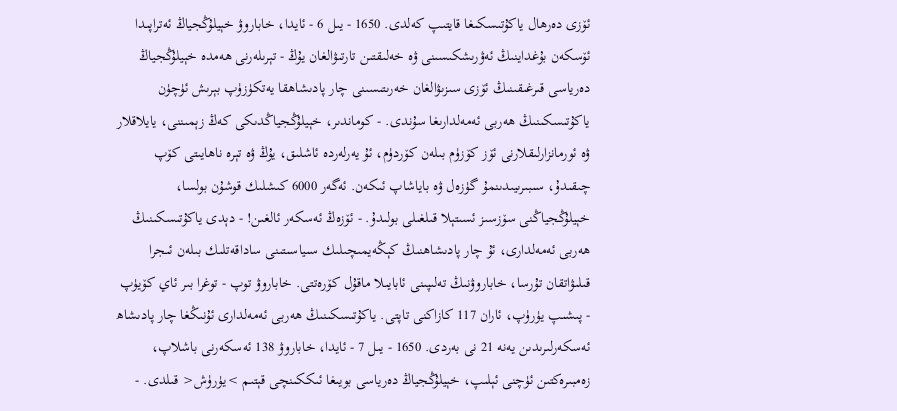ئۆزى دەرھال ياكۇتىسكىغا قايتىپ كەلدى. 1650 - يىل 6 - ئايدا، خاباروۋ خېيلۇڭجياڭ ئەتراپىدا ئۆسكەن بۇغداينىڭ ئەۋرىشكىسىنى ۋە خەلىقتىن تارتىۋالغان يۇڭ - تېرىلەرنى ھەمدە خېيلۇڭجياڭ دەرياسى قىرغىقىنىڭ ئۆزى سىزىۋالغان خەرىتىسىنى چار پادىشاھقا يەتكۈزۈپ بېرىش ئۈچۈن ياكۇتىسكىنىڭ ھەربى ئەمەلدارىغا سۇندى. - كوماندىر، خېيلۇڭجياڭدىكى كەڭ زېمىننى، يايلاقلار ۋە ئورمانزارلىقلارنى ئۆز كۆزۈم بىلەن كۆردۈم، ئۇ يەرلەردە ئاشلىق، يۇڭ ۋە تېرە ناھايىتى كۆپ چىقىدۇ، سىبىرىيىدىنمۇ گۈزەل ۋە باياشاپ ئىكەن. ئەگەر 6000 كىشلىك قوشۇن بولسا، خېيلۇڭجياڭنى سۆزسىز ئسىتېلا قىلغىلى بولىدۇ. - ئۆزەڭ ئەسكەر ئالغىن! - دېدى ياكۇتىسكىنىڭ ھەربى ئەمەلدارى، ئۇ چار پادىشاھنىڭ كېڭەيمىچىلىك سىياسىتىنى ساداقەتلىك بىلەن ئىجرا قىلىۋاتقان تۇرسا، خاباروۋنىڭ تەلىپىنى ئابايىلا ماقۇل كۆرەتتى. خاباروۋ توپ - توغرا بىر ئاي كۆيۈپ - پىشىپ يۈرۈپ، ئاران 117 كازاكنى تاپتى. ياكۇتىسكىنىڭ ھەربى ئەمەلدارى ئۇنىڭغا چار پادىشاھ ئەسكەرلىرىدىن يەنە 21 نى بەردى. 1650 - يىل 7 - ئايدا، خاباروۋ 138 ئەسكەرنى باشلاپ، زەمبىرەكتىن ئۈچنى ئېلىپ، خېيلۇڭجياڭ دەرياسى بويىغا ئىككىنچى قېتىم >يۈرۈش< قىلدى. -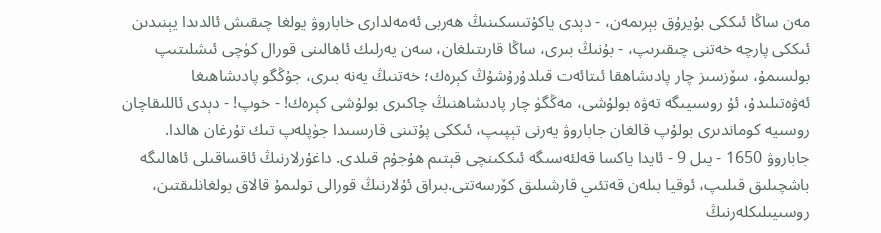مەن ساڭا ئىككى بۇيرۇق بېرىمەن، - دېدى ياكۇتىسكىنىڭ ھەربى ئەمەلدارى خاباروۋ يولغا چىقىش ئالدىدا يېنىدىن ئىككى پارچە خەتنى چىقىرىپ، - بۇنىڭ بىرى، ساڭا قارىتىلغان، سەن يەرلىك ئاھالىنى قورال كۈچى ئىشلىتىپ بولسىمۇ، سۆزسىز چار پادىشاھقا ئىتائەت قىلدۇرۇشۇڭ كېرەك؛ خەتنىڭ يەنە بىرى، جۇڭگو پادىشاھىغا ئەۋەتىلىدۇ، ئۇ روسىيىگە تەۋە بولۇشى، مەڭگۈ چار پادىشاھنىڭ چاكىرى بولۇشى كېرەك! - خوپ! - دېدى ئاللىقاچان روسىيە كوماندىرى بولۇپ قالغان جاباروۋ يەرنى تېپىپ، ئىككى پۇتىنى قارىسىدا جۈپلەپ تىك تۇرغان ھالدا. جاباروۋ 1650 - يىل 9 - ئايدا ياكسا قەلئەسىگە ئىككىنچى قېتىم ھۇجۇم قىلدى. داغۇرلارنىڭ ئاقساقىلى ئاھالىگە باشچىلىق قىلىپ، ئوقيا بىلەن قەتئىي قارشىلىق كۆرسەتتى.بىراق ئۇلارنىڭ قورالى تولىمۇ قالاق بولغانلىقتىن، روسىيىلىكلەرنىڭ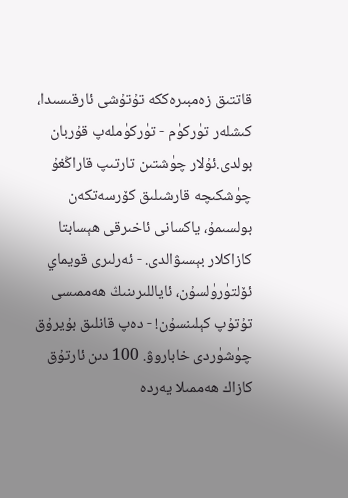قاتتىق زەمبىرەككە تۇتۇشى ئارقىسىدا، كىشلەر تۈركۈم - تۈركۈملەپ قۇربان بولدى.ئۇلار چۈشتىن تارتىپ قاراڭغۇ چۈشكىچە قارشىلىق كۆرسەتكەن بولسىمۇ، ياكسانى ئاخىرقى ھېسابتا كازاكلار بېسىۋالدى. - ئەرلىرى قويماي ئۆلتۈرۈلسۇن، ئاياللىرىنىڭ ھەممىسى تۇتۇپ كېلىنسۇن! - دەپ قانلىق بۇيرۇق چۈشۈردى خاباروۋ. 100 دىن ئارتۇق كازاك ھەممىلا يەردە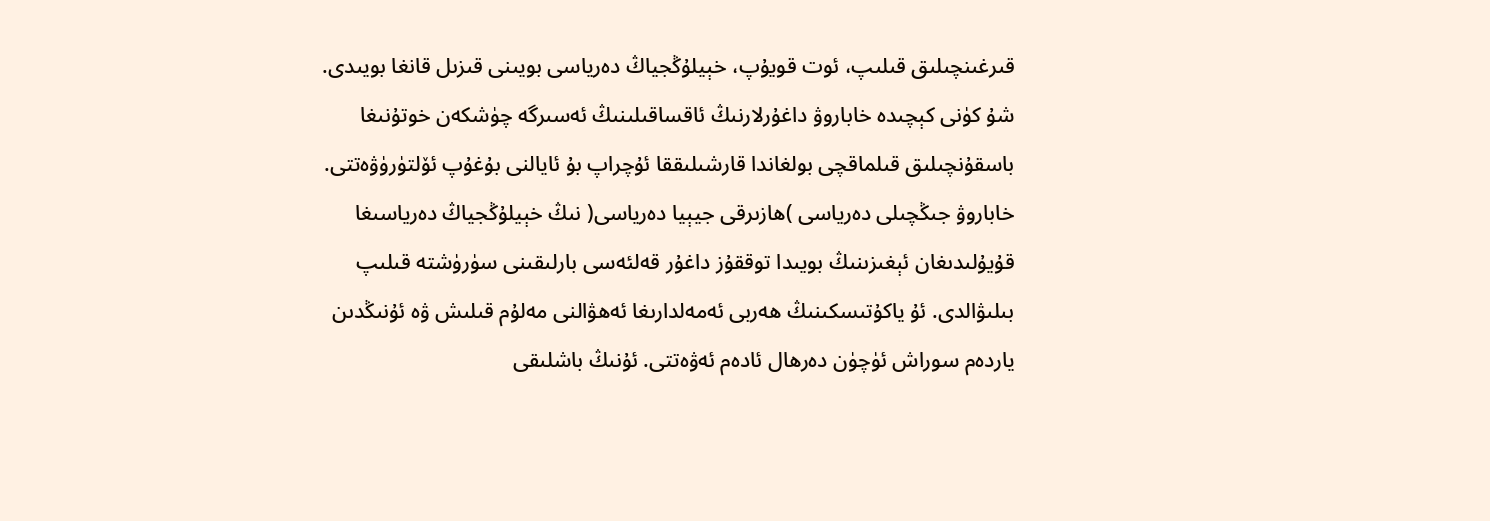قىرغىنچىلىق قىلىپ، ئوت قويۇپ، خېيلۇڭجياڭ دەرياسى بويىنى قىزىل قانغا بويىدى. شۇ كۈنى كېچىدە خاباروۋ داغۇرلارنىڭ ئاقساقىلىنىڭ ئەسىرگە چۈشكەن خوتۇنىغا باسقۇنچىلىق قىلماقچى بولغاندا قارشىلىققا ئۇچراپ بۇ ئايالنى بۇغۇپ ئۆلتۈرۈۋەتتى. خاباروۋ جىڭچىلى دەرياسى )ھازىرقى جيېيا دەرياسى( نىڭ خېيلۇڭجياڭ دەرياسىغا قۇيۇلىدىغان ئېغىزىنىڭ بويىدا توققۇز داغۇر قەلئەسى بارلىقىنى سۈرۈشتە قىلىپ بىلىۋالدى. ئۇ ياكۇتىسكىنىڭ ھەربى ئەمەلدارىغا ئەھۋالنى مەلۇم قىلىش ۋە ئۇنىڭدىن ياردەم سوراش ئۈچۈن دەرھال ئادەم ئەۋەتتى. ئۇنىڭ باشلىقى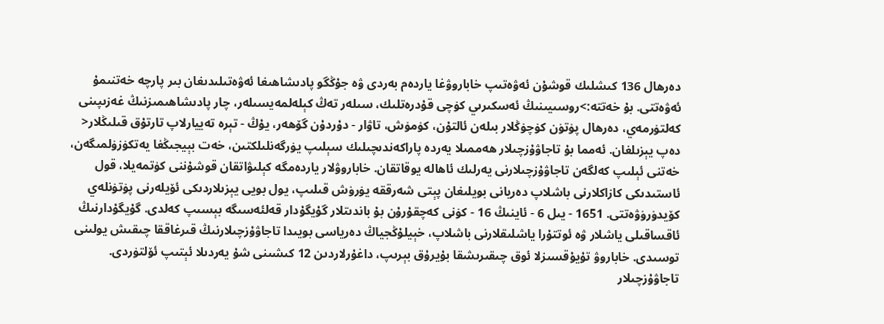دەرھال 136 كىشلىك قوشۇن ئەۋەتىپ خاباروۋغا ياردەم بەردى ۋە جۇڭگو پادىشاھىغا ئەۋەتىلىدىغان بىر پارچە خەتنىمۇ ئەۋەتتى. بۇ خەتتە:>روسىيىنىڭ ئەسكىرىي كۈچى قۇدرەتلىك، سىلەر تەڭ كېلەلمەيسىلەر، چار پادىشاھىمىزنىڭ غەزىپىنى كەلتۈرمەي، دەرھال پۈتۈن كۈچۈڭلار بىلەن ئالتۇن، كۈمۈش، تاۋار - دۇردۇن گۆھەر، يۇڭ - تېرە تەييارلاپ تارتۇق قىلىڭلار< دەپ يېزىلغان. ئەمما بۇ تاجاۋۇزچىلار ھەممىلا يەردە پاراكەندىچىلىك سېلىپ يۈرگەنلىلكتىن، خەت بېيجىڭغا يەتكۈزۈلمىگەن، خەتنى ئېلىپ كەلگەن تاجاۋۇزچىلارنى يەرلىك ئاھالە يوقاتقان. خاباروۋلار ياردەمگە كېلىۋاتقان قوشۇننى كۈتمەيلا، قول ئاستىدىكى كازاكلارنى باشلاپ دەريانى بويلىغان پېتى شەرققە يۈرۈش قىلىپ، يول بويى يېزىلاردىكى ئۆيلەرنى پۈتۈنلەي كۆيدۈرۈۋەتتى. 1651 - يىل 6 - ئاينىڭ 16 - كۈنى كەچقۇرۇن بۇ باندىتلار گۇيگۇدار قەلئەسىگە بېسىپ كەلدى. گۇيگۇدارنىڭ ئاقساقىلى ياشلار ۋە ئوتتۇرا ياشلىقلارنى باشلاپ، خېيلۇڭجياڭ دەرياسى بويىدا تاجاۋۇزچىلارنىڭ قىرغاققا چىقىش يولىنى توسىدى. خاباروۋ تۇيۇقسىزلا ئوق چىقىرىشقا بۇيرۇق بېرىپ، داغۇرلاردىن 12 كىشىنى شۇ يەردىلا ئېتىپ ئۆلتۈردى. تاجاۋۇزچىلار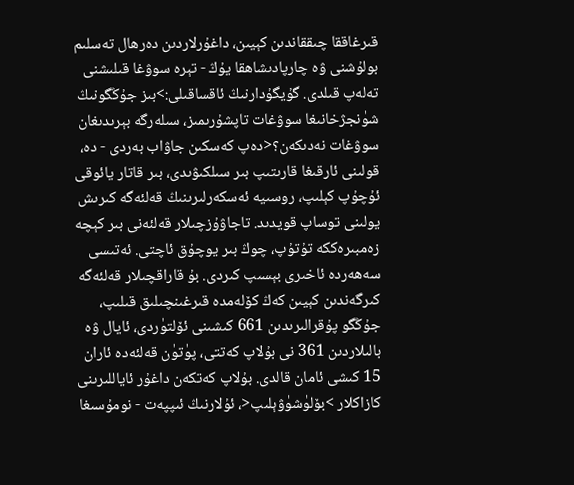قىرغاققا چىققاندىن كېيىن، داغۇرلاردىن دەرھال تەسلىم بولۇشنى ۋە چارپادىشاھقا يۇڭ - تېرە سوۋغا قىلىشنى تەلەپ قىلدى. گۇيگۇدارنىڭ ئاقساقىلى:>بىز جۇڭگونىڭ شۈنجژخانىغا سوۋغات تاپشۇرىمىز، سىلەرگە بېرىدىغان سوۋغات نەدىكەن؟<دەپ كەسكىن جاۋاب بەردى - دە، قولىنى ئارقىغا قارىتىپ بىر سىلكىۋىدى، بىر قاتار يائوقى ئۇچۇپ كېلىپ، روسىيە ئەسكەرلىرىنىڭ قەلئەگە كىرىش يولىنى توساپ قويدىد. تاجاۋۇزچىلار قەلئەنى بىر كېچە زەمبىرەككە تۇتۇپ، چوڭ بىر يوچۇق ئاچتى. ئەتىسى سەھەردە ئاخىرى بېسىپ كىردى. بۇ قاراقچىلار قەلئەگە كىرگەندىن كېيىن كەڭ كۆلەمدە قىرغىنچىلىق قىلىپ، جۇڭگو پۇقرالىرىدىن 661 كىشىنى ئۆلتۈردى، ئايال ۋە بالىلاردىن 361 نى بۇلاپ كەتتى، پۈتۈن قەلئەدە ئاران 15 كىشى ئامان قالدى. بۇلاپ كەتكەن داغۇر ئاياللىرىنى كازاكلار >بۆلۈشۈۋېلىپ<، ئۇلارنىڭ ئىپپەت - نومۇسىغا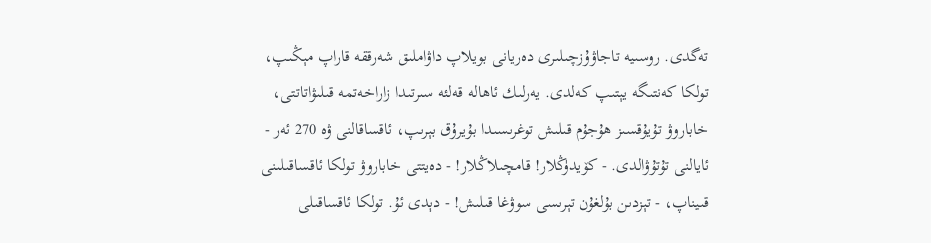تەگدى. روسىيە تاجاۋۇزچىلىرى دەريانى بويلاپ داۋاملىق شەرققە قاراپ مېڭىپ، تولكا كەنتىگە يېتىپ كەلدى. يەرلىك ئاھالە قەلئە سىرتىدا زاراخەتمە قىلىۋاتاتتى، خاباروۋ تۇيۇقسىز ھۇجۇم قىلىش توغرىسىدا بۇيرۇق بېرىپ، ئاقساقالنى ۋە 270 ئەر - ئايالنى تۇتۇۋالدى. - كۆيدۈڭلار! قامچىلاڭلار! - دەيتتى خاباروۋ تولكا ئاقساقىلىنى قىيناپ، - تېزدىن بۇلغۇن تېرىسى سوۋغا قىلىش! - دېدى ئۇ. تولكا ئاقساقىلى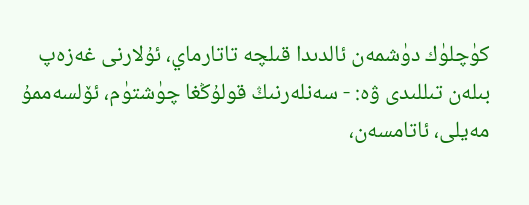كۈچلۈك دۈشمەن ئالدىدا قىلچە تاتارماي، ئۇلارنى غەزەپ بىلەن تىللىدى ۋە: - سەنلەرنىڭ قولۇڭغا چۈشتۈم، ئۆلسەممۇ مەيلى، ئاتامسەن،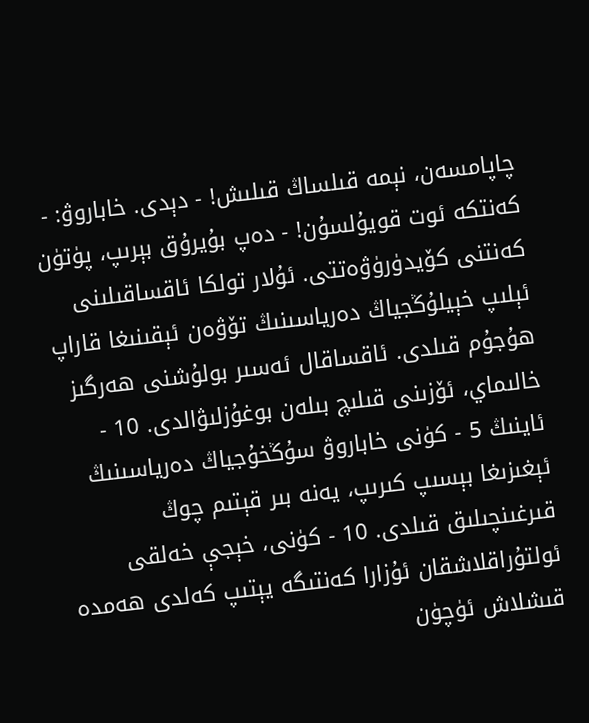چاپامسەن، نېمە قىلساڭ قىلىش! - دېدى. خاباروۋ: - كەنتكە ئوت قويۇلسۇن! - دەپ بۇيرۇق بېرىپ، پۈتۈن كەنتنى كۆيدۈرۈۋەتتى. ئۇلار تولكا ئاقساقىلىنى ئېلىپ خېيلۇڭجياڭ دەرياسىنىڭ تۆۋەن ئېقىنىغا قاراپ ھۇجۇم قىلدى. ئاقساقال ئەسىر بولۇشنى ھەرگىز خالىماي، ئۆزىنى قىلىچ بىلەن بوغۇزلىۋالدى. 10 - ئاينىڭ 5 - كۈنى خاباروۋ سۇڭخۇجياڭ دەرياسىنىڭ ئېغىزىغا بېسىپ كىرىپ، يەنە بىر قېتىم چوڭ قىرغىنچىلىق قىلدى. 10 - كۈنى، خېجې خەلقى ئولتۇراقلاشقان ئۇزارا كەنتىگە يېتىپ كەلدى ھەمدە قىشلاش ئۈچۈن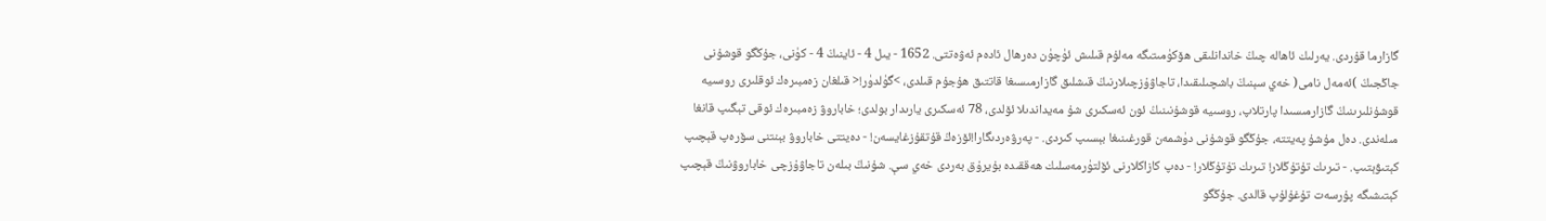گازارما قۇردى. يەرلىك ئاھالە چىڭ خاندانلىقى ھۆكۈمىتىگە مەلۇم قىلىش ئۈچۈن دەرھال ئادەم ئەۋەتتى. 1652 - يىل 4 - ئاينىڭ 4 - كۈنى، جۇڭگو قوشۇنى جاڭجىڭ )ئەمەل نامى( خەي سېنىڭ باشچىلىقىدا، تاجاۋۇزچىلارنىڭ قىشلىق گازارمىسىغا قاتتىق ھۇجۇم قىلدى، >گۈلدۈر!< قىلغان زەمبىرەك ئوقلىرى روسىيە قوشۇنلىرىنىڭ گازارمىسىدا پارتلاپ، روسىيە قوشۇنىنىڭ ئون ئەسكىرى شۇ مەيداندىلا ئۆلدى، 78 ئەسكىرى يارىدار بولدى؛ خاباروۋ زەمبىرەك ئوقى تېگىپ قانغا مىلەندى. دەل مۇشۇ پەيتتە، جۇڭگو قوشۇنى دۈشمەن قورغىنىغا بېسىپ كىردى. - پەرۋەردىگارا!ئۆزەڭ قۇتقۇزغايسەن! - دەيتتى خاباروۋ بېنتنى سۆرەپ قېچىپ كېتىۋېتىپ. - تىرىك تۇتۇڭلار! تىرىك تۇتۇڭلار! - دەپ كازاكلارنى ئۆلتۈرمەسلىك ھەققىدە بۇيرۇق بەردى خەي سې. شۇنىڭ بىلەن تاجاۋۇزچى خاباروۋنىڭ قېچىپ كېتىشىگە پۇرسەت تۇغۇلۇپ قالدى. جۇڭگو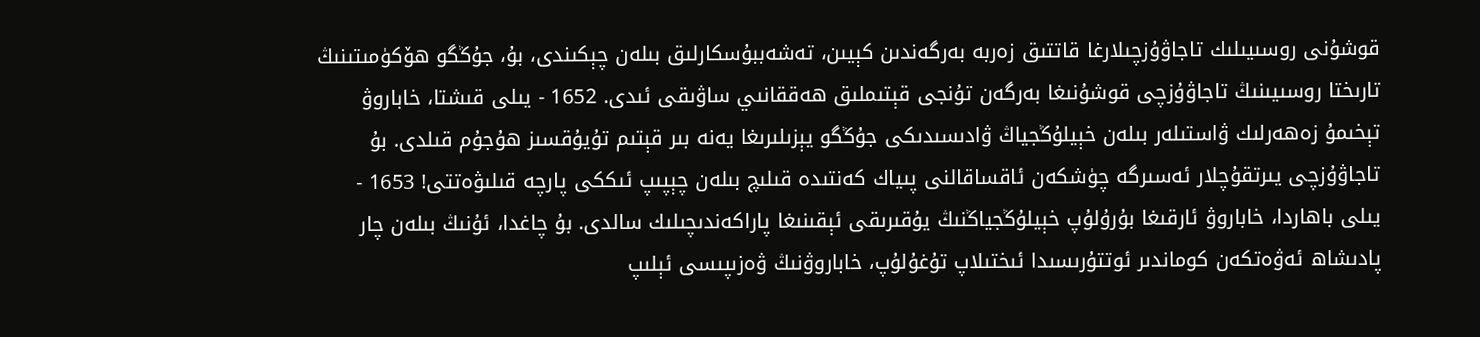قوشۇنى روسىيىلىك تاجاۋۇزچىلارغا قاتتىق زەربە بەرگەندىن كېيىن، تەشەببۇسكارلىق بىلەن چېكىندى، بۇ، جۇڭگو ھۆكۈمىتىنىڭ تارىختا روسىيىنىڭ تاجاۋۇزچى قوشۇنىغا بەرگەن تۇنجى قېتىملىق ھەققانىي ساۋىقى ئىدى. 1652 - يىلى قىشتا، خاباروۋ تېخىمۇ زەھەرلىك ۋاستىلەر بىلەن خېيلۇڭجياڭ ۋادىسىدىكى جۇڭگو يېزىلىرىغا يەنە بىر قېتىم تۇيۇقسىز ھۇجۇم قىلدى. بۇ تاجاۋۇزچى يىرتقۇچلار ئەسىرگە چۈشكەن ئاقساقالنى پىياك كەنتىدە قىلىچ بىلەن چېپىپ ئىككى پارچە قىلىۋەتتى! 1653 - يىلى باھاردا، خاباروۋ ئارقىغا بۇرۇلۇپ خېيلۇڭجياڭنىڭ يۇقىرىقى ئېقىنىغا پاراكەندىچىلىك سالدى. بۇ چاغدا، ئۇنىڭ بىلەن چار پادىشاھ ئەۋەتكەن كوماندىر ئوتتۇرىسىدا ئىختىلاپ تۇغۇلۇپ، خاباروۋنىڭ ۋەزىپىسى ئېلىپ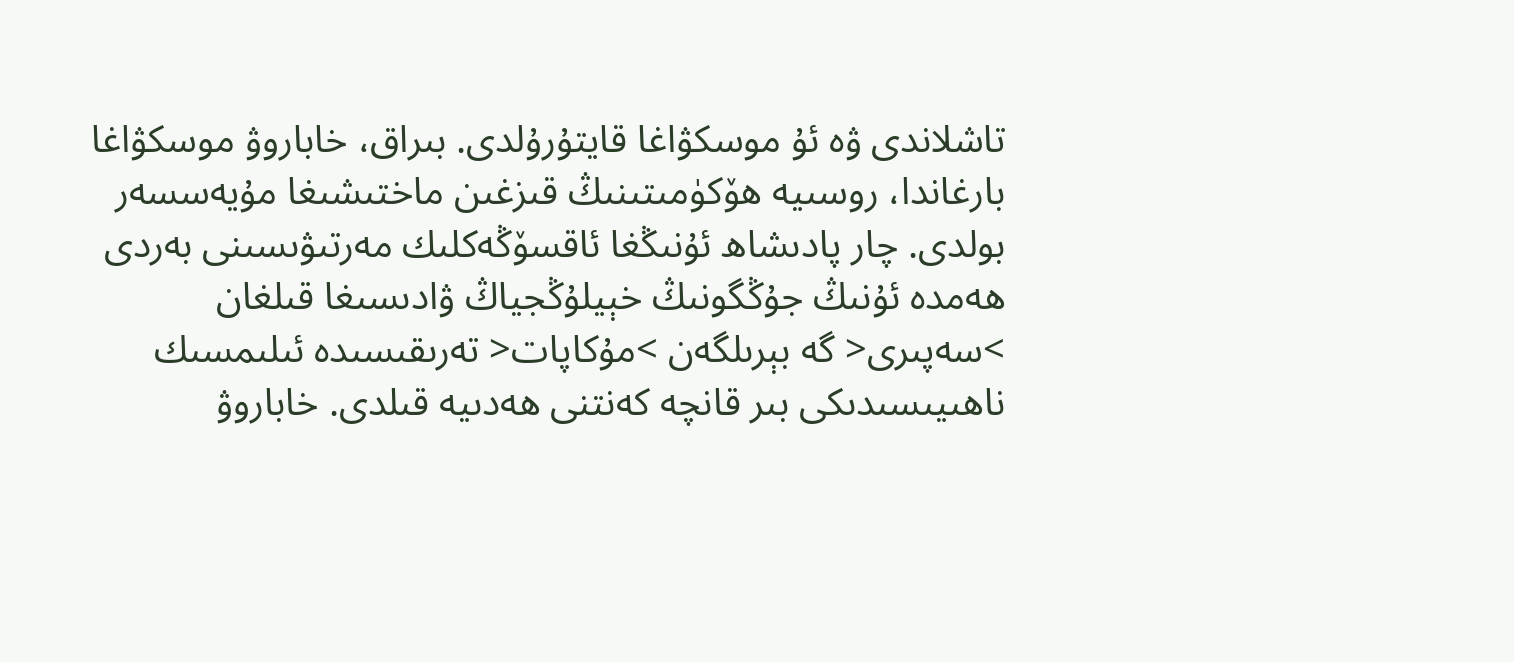تاشلاندى ۋە ئۇ موسكۋاغا قايتۇرۇلدى. بىراق، خاباروۋ موسكۋاغا بارغاندا، روسىيە ھۆكۈمىتىنىڭ قىزغىن ماختىشىغا مۇيەسسەر بولدى. چار پادىشاھ ئۇنىڭغا ئاقسۆڭەكلىك مەرتىۋىسىنى بەردى ھەمدە ئۇنىڭ جۇڭگونىڭ خېيلۇڭجياڭ ۋادىسىغا قىلغان >سەپىرى< گە بېرىلگەن >مۇكاپات< تەرىقىسىدە ئىلىمسىك ناھىيىسىدىكى بىر قانچە كەنتنى ھەدىيە قىلدى. خاباروۋ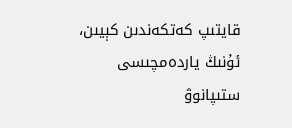قايتىپ كەتكەندىن كېيىن، ئۇنىڭ ياردەمچىسى ستىپانوۋ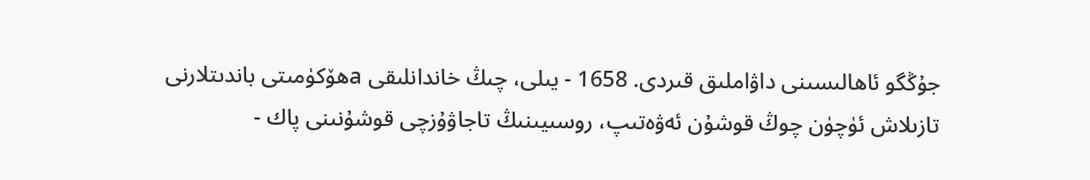جۇڭگو ئاھالىسىنى داۋاملىق قىردى. 1658 - يىلى، چىڭ خاندانلىقى aھۆكۈمىتى باندىتلارنى تازىلاش ئۈچۈن چوڭ قوشۇن ئەۋەتىپ، روسىيىنىڭ تاجاۋۇزچى قوشۇنىنى پاك -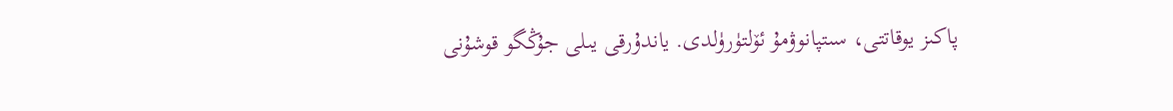پاكىز يوقاتتى، سىتپانوۋمۇ ئۆلتۈرۈلدى. ياندۇرقى يىلى جۇڭگو قوشۇنى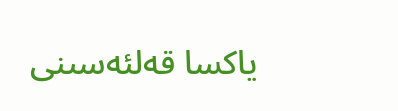ياكسا قەلئەسىنى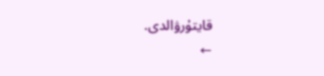قايتۇرۋالدى.
←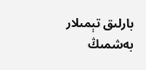بارلىق تېمىلار بەشمىڭ